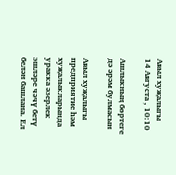Авыл хуҗалыгы
14 Августа , 10:10

Ашлыкның бөртеге дә әрәм булмасын

Авыл хуҗалыгы предприятие һәм хуҗалыкларында уракка әзерлек эшләре чәчү бетү белән башлана. Ел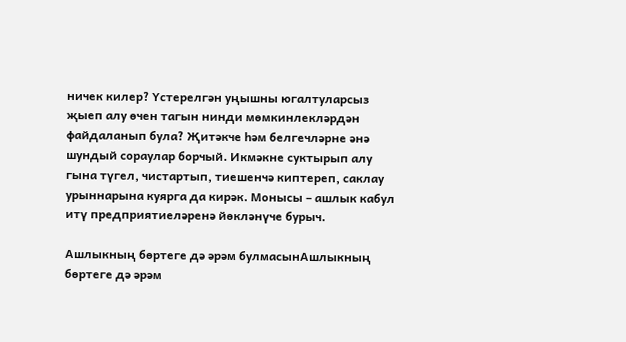ничек килер? Үстерелгән уңышны югалтуларсыз җыеп алу өчен тагын нинди мөмкинлекләрдән файдаланып була? Җитәкче һәм белгечләрне әнә шундый сораулар борчый. Икмәкне суктырып алу гына түгел, чистартып, тиешенчә киптереп, саклау урыннарына куярга да кирәк. Монысы – ашлык кабул итү предприятиеләренә йөкләнүче бурыч.

Ашлыкның бөртеге дә әрәм булмасынАшлыкның бөртеге дә әрәм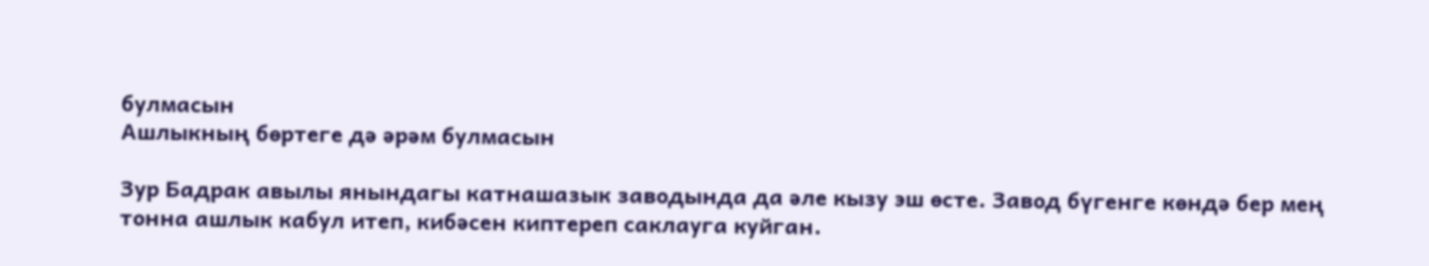булмасын
Ашлыкның бөртеге дә әрәм булмасын

Зур Бадрак авылы янындагы катнашазык заводында да әле кызу эш өсте. Завод бүгенге көндә бер мең тонна ашлык кабул итеп, кибәсен киптереп саклауга куйган.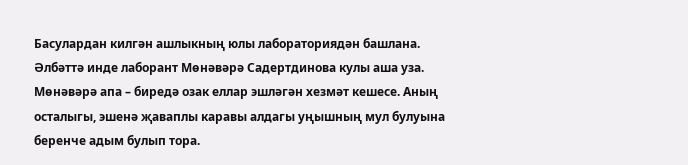Басулардан килгән ашлыкның юлы лабораториядән башлана. Әлбәттә инде лаборант Мөнәвәрә Садертдинова кулы аша уза. Мөнәвәрә апа – биредә озак еллар эшләгән хезмәт кешесе. Аның осталыгы, эшенә җаваплы каравы алдагы уңышның мул булуына беренче адым булып тора.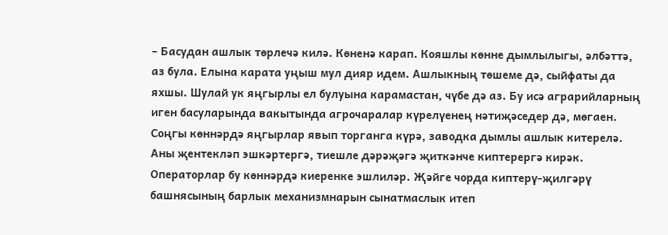– Басудан ашлык төрлечә килә. Көненә карап. Кояшлы көнне дымлылыгы, әлбәттә, аз була. Елына карата уңыш мул дияр идем. Ашлыкның төшеме дә, сыйфаты да яхшы. Шулай ук яңгырлы ел булуына карамастан, чүбе дә аз. Бу исә аграрийларның иген басуларында вакытында агрочаралар күрелүенең нәтиҗәседер дә, мөгаен. Соңгы көннәрдә яңгырлар явып торганга күрә, заводка дымлы ашлык китерелә. Аны җентекләп эшкәртергә, тиешле дәрәҗәгә җиткәнче киптерергә кирәк. Операторлар бу көннәрдә киеренке эшлиләр. Җәйге чорда киптерү-җилгәрү башнясының барлык механизмнарын сынатмаслык итеп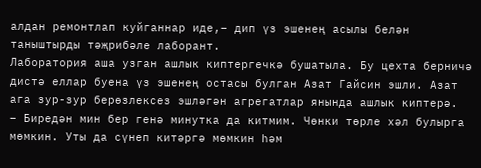алдан ремонтлап куйганнар иде,– дип үз эшенең асылы белән таныштырды тәҗрибәле лаборант.
Лаборатория аша узган ашлык киптергечкә бушатыла. Бу цехта берничә дистә еллар буена үз эшенең остасы булган Азат Гайсин эшли. Азат ага зур-зур берөзлексез эшләгән агрегатлар янында ашлык киптерә.
– Биредән мин бер генә минутка да китмим. Чөнки төрле хәл булырга мөмкин. Уты да сүнеп китәргә мөмкин һәм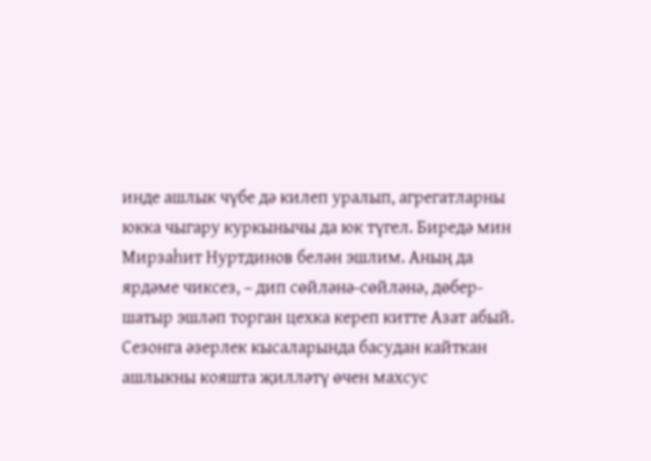инде ашлык чүбе дә килеп уралып, агрегатларны юкка чыгару куркынычы да юк түгел. Биредә мин Мирзаһит Нуртдинов белән эшлим. Аның да ярдәме чиксез, – дип сөйләнә-сөйләнә, дөбер-шатыр эшләп торган цехка кереп китте Азат абый.
Сезонга әзерлек кысаларында басудан кайткан ашлыкны кояшта җилләтү өчен махсус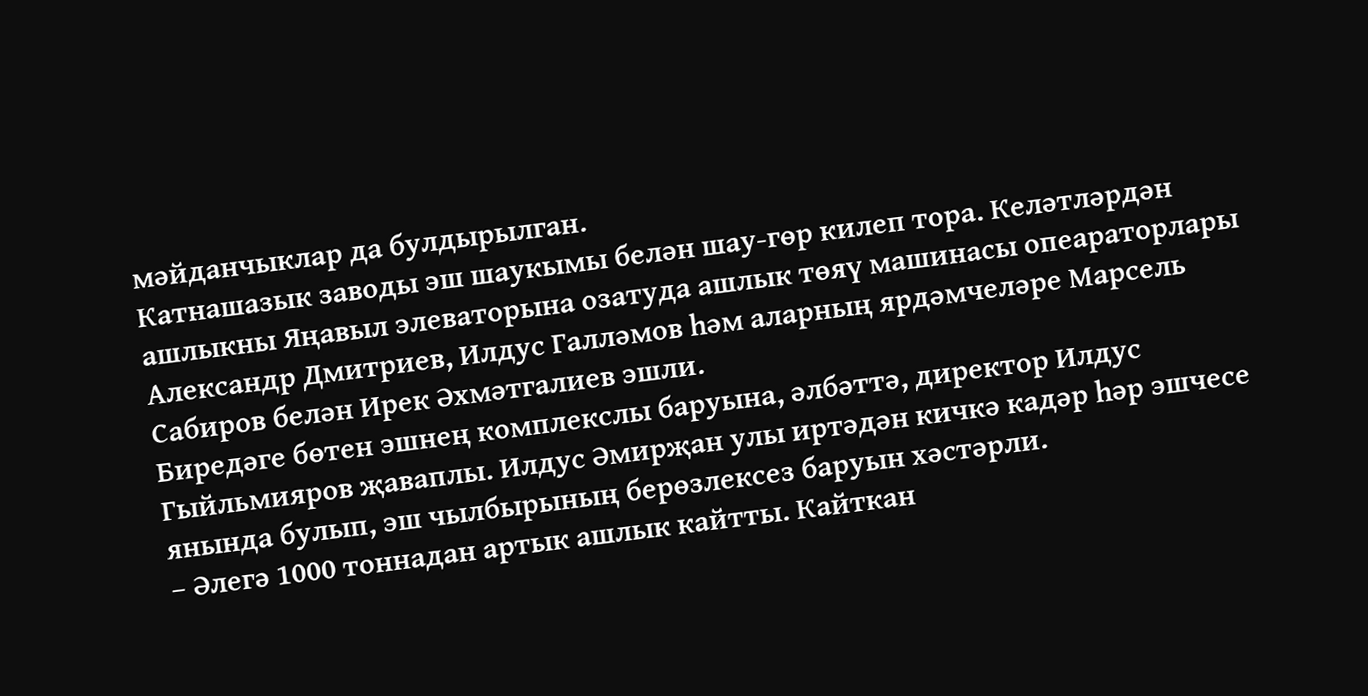мәйданчыклар да булдырылган.
Катнашазык заводы эш шаукымы белән шау-гөр килеп тора. Келәтләрдән ашлыкны Яңавыл элеваторына озатуда ашлык төяү машинасы опеараторлары Александр Дмитриев, Илдус Галләмов һәм аларның ярдәмчеләре Марсель Сабиров белән Ирек Әхмәтгалиев эшли.
Биредәге бөтен эшнең комплекслы баруына, әлбәттә, директор Илдус Гыйльмияров җаваплы. Илдус Әмирҗан улы иртәдән кичкә кадәр һәр эшчесе янында булып, эш чылбырының берөзлексез баруын хәстәрли.
– Әлегә 1000 тоннадан артык ашлык кайтты. Кайткан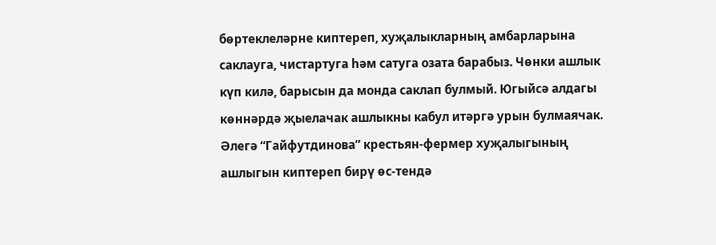бөртеклеләрне киптереп, хуҗалыкларның амбарларына саклауга, чистартуга һәм сатуга озата барабыз. Чөнки ашлык күп килә, барысын да монда саклап булмый. Югыйсә алдагы көннәрдә җыелачак ашлыкны кабул итәргә урын булмаячак. Әлегә “Гайфутдинова” крестьян-фермер хуҗалыгының ашлыгын киптереп бирү өс-тендә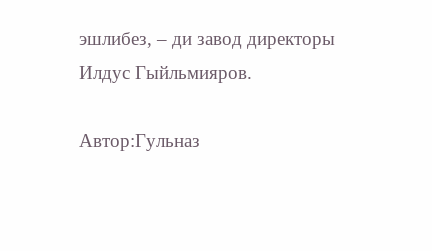эшлибез, – ди завод директоры Илдус Гыйльмияров.

Автор:Гульназ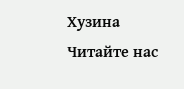Хузина
Читайте нас